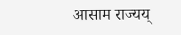आसाम राज्यय्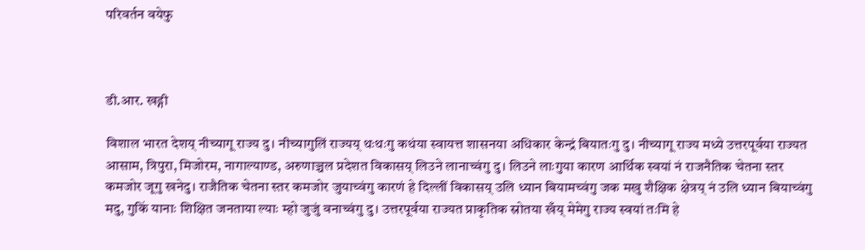परिवर्तन वयेफु



डी.आर. खड्गी

विशाल भारत देशय् नीच्यागू राज्य दु। नीच्यागुलिं राज्यय् थःथःगु कथंया स्वायत्त शासनया अधिकार केन्द्रं बियातःगु दु। नीच्यागू राज्य मध्ये उत्तरपूर्वया राज्यत आसाम, त्रिपुरा, मिजोरम, नागाल्याण्ड, अरुणाञ्चल प्रदेशत विकासय् लिउने लानाच्वंगु दु। लिउने लाःगुया कारण आर्थिक स्वयां नं राजनैतिक चेतना स्तर कमजोर जूगु खनेदु। राजैतिक चेतना स्तर कमजोर जुयाच्वंगु कारणं हे दिल्लीं विकासय् उलि ध्यान बियामच्वंगु जक मखु शैक्षिक क्षेत्रय् नं उलि ध्यान बियाच्वंगु मदु, गुकिं यानाः शिक्षित जनताया ल्याः म्हो जुजुं वनाच्वंगु दु। उत्तरपूर्वया राज्यत प्राकृतिक स्रोतया खँय् मेमेगु राज्य स्वयां तःमि हे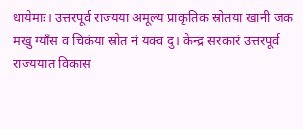धायेमाः। उत्तरपूर्व राज्यया अमूल्य प्राकृतिक स्रोतया खानी जक मखु ग्याँस व चिकंया स्रोत नं यक्व दु। केन्द्र सरकारं उत्तरपूर्व राज्ययात विकास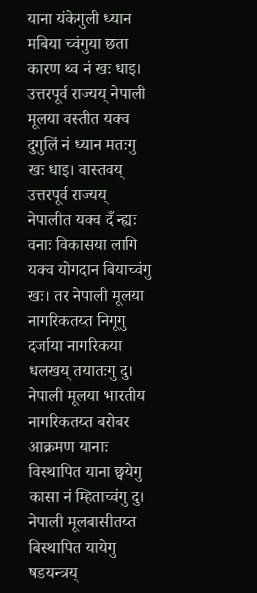याना यंकेगुली ध्यान मबिया च्वंगुया छता कारण थ्व नं खः धाइ। उत्तरपूर्व राज्यय् नेपाली मूलया वस्तीत यक्व दुगुलिं नं ध्यान मतःगु खः धाइ। वास्तवय् उत्तरपूर्व राज्यय् नेपालीत यक्व दँ न्ह्यः वनाः विकासया लागि यक्व योगदान बियाच्वंगु खः। तर नेपाली मूलया नागरिकतय्त निगूगु दर्जाया नागरिकया धलखय् तयातःगु दु। नेपाली मूलया भारतीय नागरिकतय्त बरोबर आक्रमण यानाः विस्थापित याना छ्वयेगु कासा नं म्हिताच्वंगु दु। नेपाली मूलबासीतय्त बिस्थापित यायेगु षडयन्त्रय्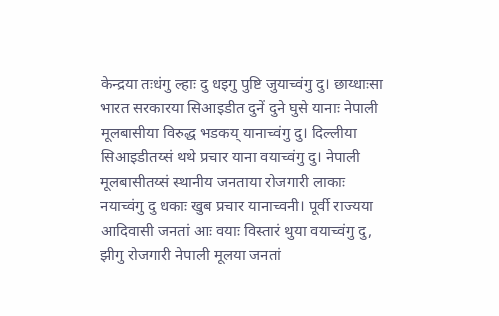केन्द्रया तःधंगु ल्हाः दु धइगु पुष्टि जुयाच्वंगु दु। छाय्धाःसा भारत सरकारया सिआइडीत दुनें दुने घुसे यानाः नेपाली मूलबासीया विरुद्ध भडकय् यानाच्वंगु दु। दिल्लीया सिआइडीतय्सं थथे प्रचार याना वयाच्वंगु दु। नेपाली मूलबासीतय्सं स्थानीय जनताया रोजगारी लाकाः नयाच्वंगु दु धकाः खुब प्रचार यानाच्वनी। पूर्वी राज्यया आदिवासी जनतां आः वयाः विस्तारं थुया वयाच्वंगु दु, झीगु रोजगारी नेपाली मूलया जनतां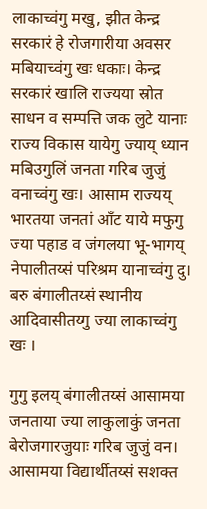लाकाच्वंगु मखु, झीत केन्द्र सरकारं हे रोजगारीया अवसर मबियाच्वंगु खः धकाः। केन्द्र सरकारं खालि राज्यया स्रोत साधन व सम्पत्ति जक लुटे यानाः राज्य विकास यायेगु ज्याय् ध्यान मबिउगुलिं जनता गरिब जुजुं वनाच्वंगु खः। आसाम राज्यय् भारतया जनतां आँट याये मफुगु ज्या पहाड व जंगलया भू-भागय् नेपालीतय्सं परिश्रम यानाच्वंगु दु। बरु बंगालीतय्सं स्थानीय आदिवासीतय्गु ज्या लाकाच्वंगु खः ।

गुगु इलय् बंगालीतय्सं आसामया जनताया ज्या लाकुलाकुं जनता बेरोजगारजुयाः गरिब जुजुं वन। आसामया विद्यार्थीतय्सं सशक्त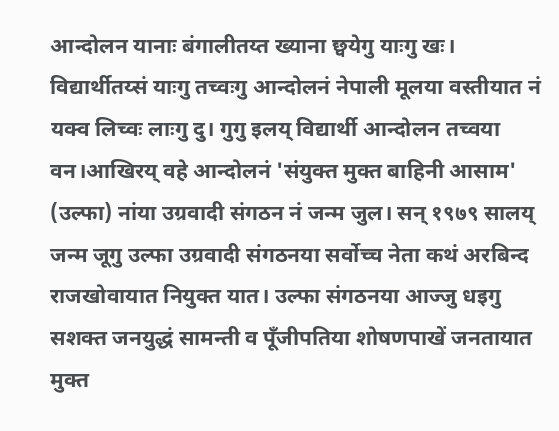आन्दोलन यानाः बंगालीतय्त ख्याना छ्वयेगु याःगु खः। विद्यार्थीतय्सं याःगु तच्वःगु आन्दोलनं नेपाली मूलया वस्तीयात नं यक्व लिच्वः लाःगु दु। गुगु इलय् विद्यार्थी आन्दोलन तच्वया वन।आखिरय् वहे आन्दोलनं 'संयुक्त मुक्त बाहिनी आसाम' (उल्फा) नांया उग्रवादी संगठन नं जन्म जुल। सन् १९७९ सालय् जन्म जूगु उल्फा उग्रवादी संगठनया सर्वोच्च नेता कथं अरबिन्द राजखोवायात नियुक्त यात। उल्फा संगठनया आज्जु धइगु सशक्त जनयुद्धं सामन्ती व पूँजीपतिया शोषणपाखें जनतायात मुक्त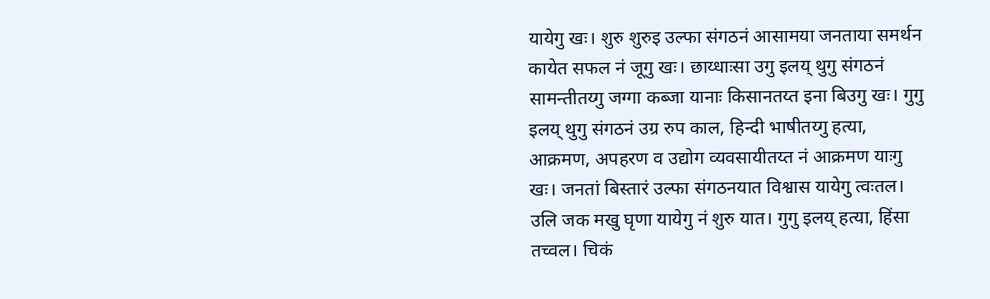यायेगु खः। शुरु शुरुइ उल्फा संगठनं आसामया जनताया समर्थन कायेत सफल नं जूगु खः। छाय्धाःसा उगु इलय् थुगु संगठनं सामन्तीतय्गु जग्गा कब्जा यानाः किसानतय्त इना बिउगु खः। गुगु इलय् थुगु संगठनं उग्र रुप काल, हिन्दी भाषीतय्गु हत्या, आक्रमण, अपहरण व उद्योग व्यवसायीतय्त नं आक्रमण याःगु खः। जनतां बिस्तारं उल्फा संगठनयात विश्वास यायेगु त्वःतल। उलि जक मखु घृणा यायेगु नं शुरु यात। गुगु इलय् हत्या, हिंसा तच्वल। चिकं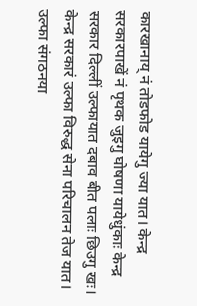कारखानाय् नं तोडफोड यायेगु ज्या यात। केन्द्र सरकारपाखें नं पृथक जुइगु घोषणा यायेधुंकाः केन्द्र सरकार दिल्लीं उल्फायात दबाव बीत पलाः छिउगु खः। केन्द्र सरकारं उल्फा विरुद्ध सेना परिचालन तेज यात। उल्फा संगठनया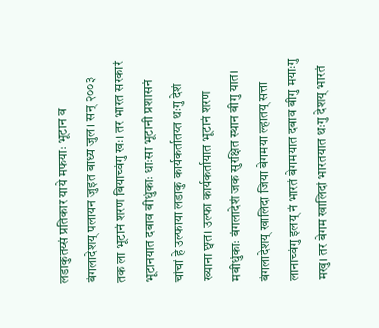लडाकुतय्सं प्रतिकार याये मफयाः भूटान व बंगलादेशय् पलायन जुइत बाध्य जुल। सन् २००३ तक ला भूटानं शरण बियाच्वंगु खः। तर भारत सरकारं भूटानयात दबाव बीधुंकाः धाःसा भूटानी प्रशासनं चांचां हे उल्फाया लडाकु कार्यकर्तातय्त थःगु देशं ख्याना छ्वत। उल्फा कार्यकर्तायात भूटानं शरण मबीधुंकाः बंगलादेशं जक सुरक्षित स्थान बीगु यात। बंगलादेशय् खालिदा जिया बेगमया ल्हातय् सत्ता लानाच्वंगु इलय् नं भारतं बेगमयात दबाव बीगु मयाःगु मखु। तर बेगम खालिदां भारतयात थःगु देशय् भारतं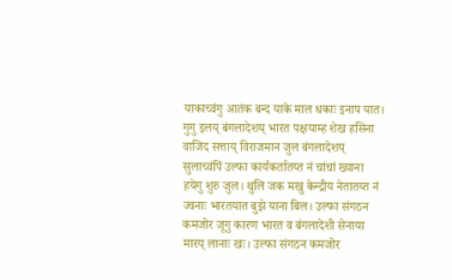याकाच्वंगु आतंक बन्द याके माल धकाः इनाप यात। गुगु इलय् बंगलादेशय् भारत पक्षयाम्ह शेख हसिना वाजिद सत्ताय् विराजमान जुल बंगलादेशय् सुलाच्वंपिं उल्फा कार्यकर्तातय्त नं चांचां ख्याना हयेगु शुरु जुल। थुलि जक मखु केन्द्रीय नेतातय्त नं ज्वनाः भारतयात बुझे याना बिल। उल्फा संगठन कमजोर जूगु कारण भारत व बंगलादेशी सेनाया मारय् लानाः खः। उल्फा संगठन कमजोर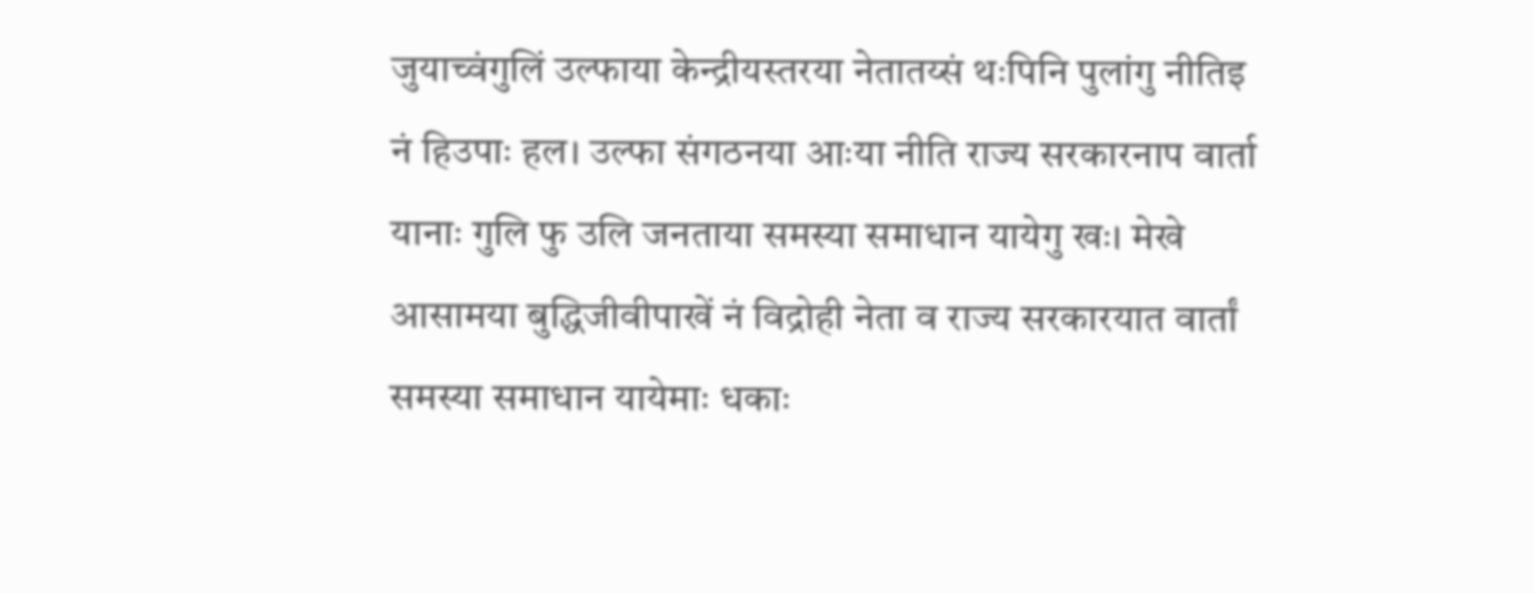जुयाच्वंगुलिं उल्फाया केन्द्रीयस्तरया नेतातय्सं थःपिनि पुलांगु नीतिइ नं हिउपाः हल। उल्फा संगठनया आःया नीति राज्य सरकारनाप वार्ता यानाः गुलि फु उलि जनताया समस्या समाधान यायेगु खः। मेखे आसामया बुद्धिजीवीपाखें नं विद्रोही नेता व राज्य सरकारयात वार्तां समस्या समाधान यायेमाः धकाः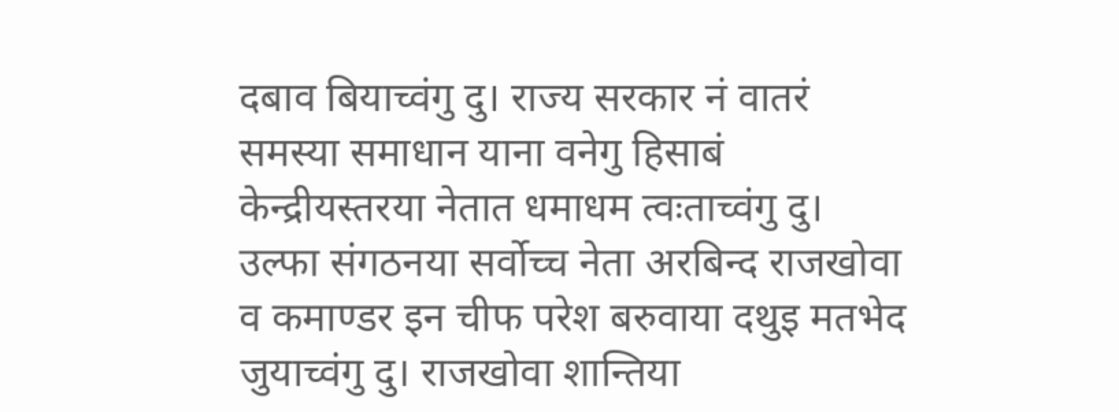दबाव बियाच्वंगु दु। राज्य सरकार नं वातरं समस्या समाधान याना वनेगु हिसाबं केन्द्रीयस्तरया नेतात धमाधम त्वःताच्वंगु दु। उल्फा संगठनया सर्वोच्च नेता अरबिन्द राजखोवा व कमाण्डर इन चीफ परेश बरुवाया दथुइ मतभेद जुयाच्वंगु दु। राजखोवा शान्तिया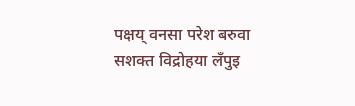पक्षय् वनसा परेश बरुवा सशक्त विद्रोहया लँपुइ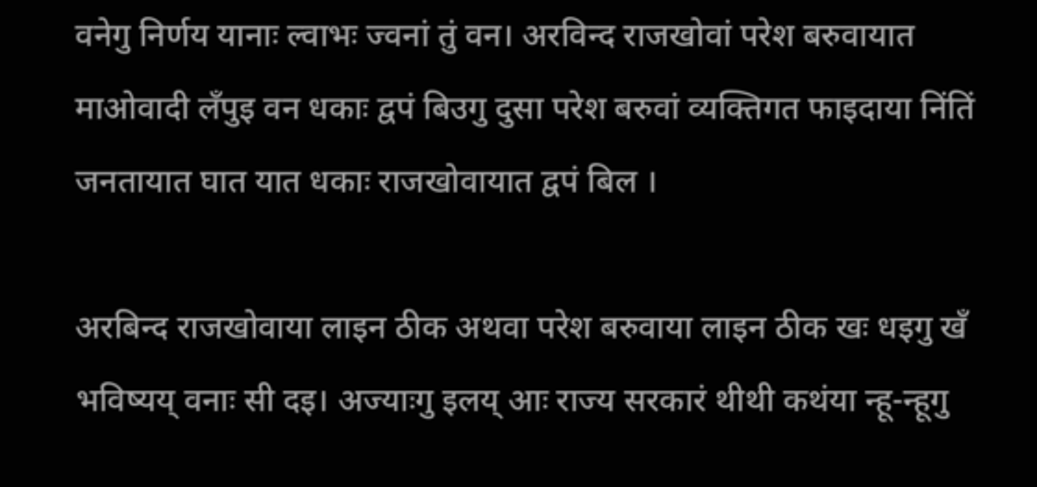वनेगु निर्णय यानाः ल्वाभः ज्वनां तुं वन। अरविन्द राजखोवां परेश बरुवायात माओवादी लँपुइ वन धकाः द्वपं बिउगु दुसा परेश बरुवां व्यक्तिगत फाइदाया निंतिं जनतायात घात यात धकाः राजखोवायात द्वपं बिल ।

अरबिन्द राजखोवाया लाइन ठीक अथवा परेश बरुवाया लाइन ठीक खः धइगु खँ भविष्यय् वनाः सी दइ। अज्याःगु इलय् आः राज्य सरकारं थीथी कथंया न्हू-न्हूगु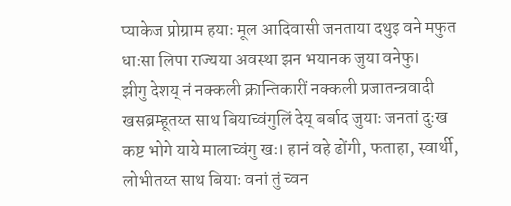प्याकेज प्रोग्राम हयाः मूल आदिवासी जनताया दथुइ वने मफुत धाःसा लिपा राज्यया अवस्था झन भयानक जुया वनेफु।
झीगु देशय् नं नक्कली क्रान्तिकारीं नक्कली प्रजातन्त्रवादी खसब्रम्हूतय्त साथ बियाच्वंगुलिं देय् बर्बाद जुयाः जनतां दुःख कष्ट भोगे याये मालाच्वंगु खः। हानं वहे ढोंगी, फताहा, स्वार्थी, लोभीतय्त साथ बियाः वनां तुं च्वन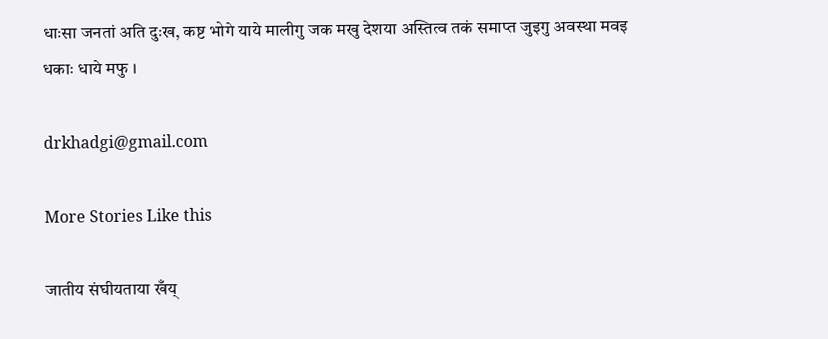धाःसा जनतां अति दुःख, कष्ट भोगे याये मालीगु जक मखु देशया अस्तित्व तकं समाप्त जुइगु अवस्था मवइ धकाः धाये मफु ।

drkhadgi@gmail.com

More Stories Like this

जातीय संघीयताया खँय्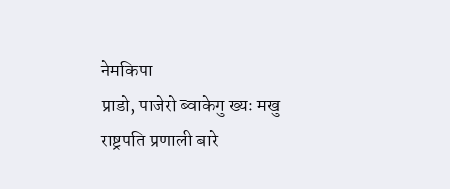नेमकिपा
प्राडो, पाजेरो ब्वाकेगु ख्यः मखु
राष्ट्रपति प्रणाली बारे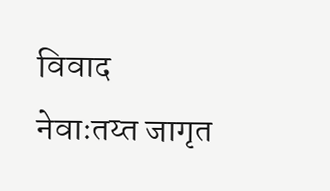विवाद
नेवाःतय्त जागृत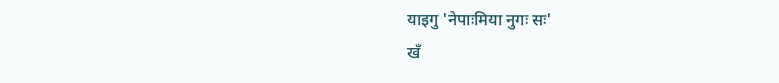याइगु 'नेपाःमिया नुगः सः'
खँ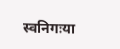स्वनिगःया